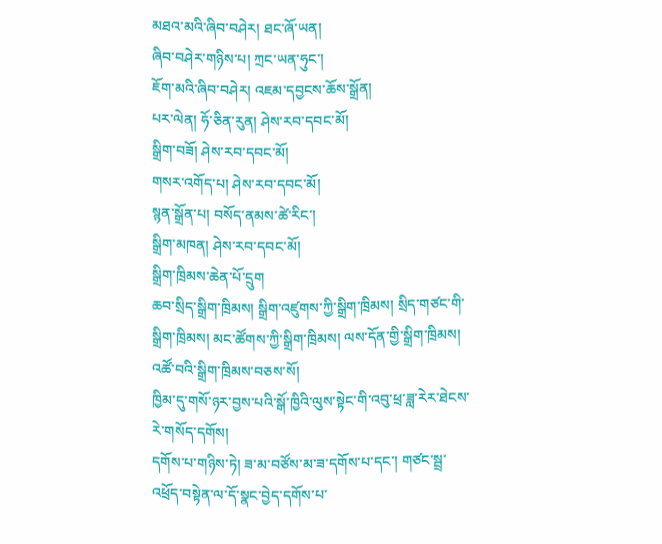མཐའ་མའི་ཞིབ་བཤེར། ཐང་ཞོ་ཡན།
ཞིབ་བཤེར་གཉིས་པ། ཀྲང་ཡན་ཧུང་།
ཇོག་མའི་ཞིབ་བཤེར། འཇམ་དབྱངས་ཆོས་སྒྲོན།
པར་ལེན། ཧོ་ཅིན་རུན། ཤེས་རབ་དབང་མོ།
སྒྲིག་བཟོ། ཤེས་རབ་དབང་མོ།
གསར་འགོད་པ། ཤེས་རབ་དབང་མོ།
སྙན་སྒྲོན་པ། བསོད་ནམས་ཚེ་རིང་།
སྒྲིག་མཁན། ཤེས་རབ་དབང་མོ།
སྒྲིག་ཁྲིམས་ཆེན་པོ་དྲུག
ཆབ་སྲིད་སྒྲིག་ཁྲིམས། སྒྲིག་འཛུགས་ཀྱི་སྒྲིག་ཁྲིམས། སྲིད་གཙང་གི་སྒྲིག་ཁྲིམས། མང་ཚོགས་ཀྱི་སྒྲིག་ཁྲིམས། ལས་དོན་གྱི་སྒྲིག་ཁྲིམས། འཚོ་བའི་སྒྲིག་ཁྲིམས་བཅས་སོ།
ཁྱིམ་དུ་གསོ་ཉར་བྱས་པའི་སྒོ་ཁྱིའི་ལུས་སྟེང་གི་འབུ་ཕྲ་ཟླ་རེར་ཐེངས་རེ་གསོད་དགོས།
དགོས་པ་གཉིས་ཏེ། ཟ་མ་བཙོས་མ་ཟ་དགོས་པ་དང་། གཙང་སྦྲ་འཕྲོད་བསྟེན་ལ་དོ་སྣང་བྱེད་དགོས་པ་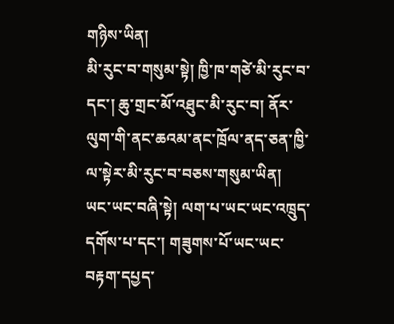གཉིས་ཡིན།
མི་རུང་བ་གསུམ་སྟེ། ཁྱི་ཁ་གཙེ་མི་རུང་བ་དང་། ཆུ་གྲང་མོ་འཐུང་མི་རུང་བ། ནོར་ལུག་གི་ནང་ཆའམ་ནང་ཁྲོལ་ནད་ཅན་ཁྱི་ལ་སྟེར་མི་རུང་བ་བཅས་གསུམ་ཡིན།
ཡང་ཡང་བཞི་སྟེ། ལག་པ་ཡང་ཡང་འཁྲུད་དགོས་པ་དང་། གཟུགས་པོ་ཡང་ཡང་བརྟག་དཔྱད་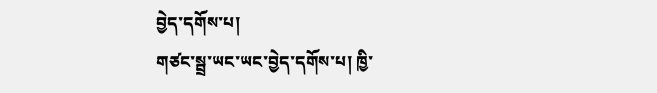བྱེད་དགོས་པ།
གཙང་སྦྲ་ཡང་ཡང་བྱེད་དགོས་པ། ཁྱི་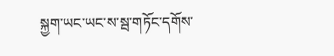སྐྱག་ཡང་ཡང་ས་སྦ་གཏོང་དགོས་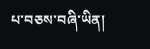པ་བཅས་བཞི་ཡིན།